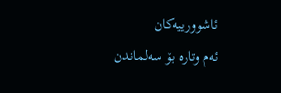ئاشوورییەکان
ئەم وتارە بۆ سەلماندن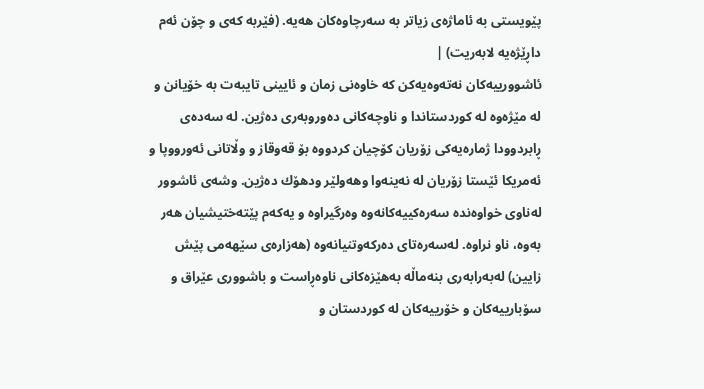پێویستی بە ئاماژەی زیاتر بە سەرچاوەکان ھەیە. (فێربە کەی و چۆن ئەم داڕێژەیە لابەریت) |
ئاشوورییەکان نەتەوەیەکن کە خاوەنی زمان و ئایینی تایبەت بە خۆیانن و لە مێژەوە لە کوردستاندا و ناوچەکانی دەوروبەری دەژین. لە سەدەی ڕابردوودا ژمارەیەکی زۆریان کۆچیان کردووە بۆ قەوقاز و وڵاتانی ئەورووپا و ئەمریکا ئێستا زۆریان لە نەينەوا وھەولێر ودھۆك دەژین. وشەی ئاشوور لەناوی خواوەندە سەرەکییەکانەوە وەرگیراوە و یەکەم پێتەختیشیان ھەر بەوە، ناو نراوە. لەسەرەتای دەرکەوتنیانەوە (ھەزارەی سێھەمی پێش زایین) لەبەرابەری بنەماڵە بەھێزەکانی ناوەڕاست و باشووری عێراق و سۆبارییەکان و خۆرییەکان لە کوردستان و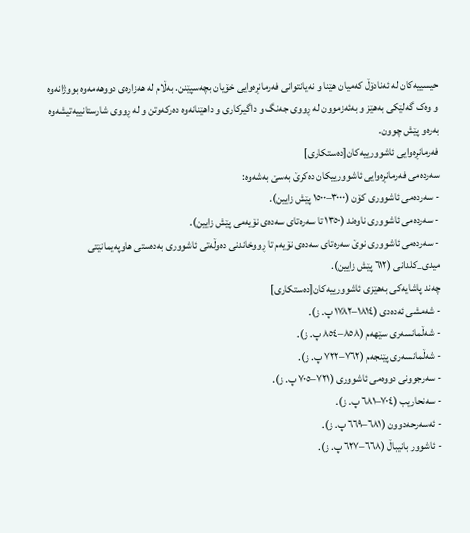حیسییەکان لە ئەنادۆڵ کەمیان ھێنا و نەیانتوانی فەرمانڕەوایی خۆیان بچەسپێنن. بەڵام لە ھەزارەی دووھەمەوە بووژانەوە و وەک گەلێکی بەھێز و بەئەزموون لە ڕووی جەنگ و داگیرکاری و داھێنانەوە دەرکەوتن و لە ڕووی شارستانییەتیشەوە بەرەو پێش چوون.
فەرمانڕەوایی ئاشوورییەکان[دەستکاری]
سەردەمی فەرمانڕەوایی ئاشوورییکان دەکرێ بەسێ بەشەوە:
- سەردەمی ئاشووری کۆن (٣٠٠٠–١٥٠٠ پێش زایین).
- سەردەمی ئاشووری ناوەند (١٣٥٠ تا سەرەتای سەدەی نۆیەمی پێش زایین).
- سەردەمی ئاشووری نوێ سەرەتای سەدەی نۆیەم تا ڕووخاندنی دەوڵەتی ئاشووری بەدەستی ھاوپەیمانێتی میدی_کلدانی (٦١٢ پێش زایین).
چەند پاشایەکی بەھێزی ئاشوورییەکان[دەستکاری]
- شەمشی ئەدەدی (١٨١٤–١٧٨٢ پ. ز).
- شەڵمانسەری سێھەم (٨٥٨–٨٥٤ پ. ز).
- شەڵمانسەری پێنجەم (٧٦٢–٧٢٢ پ. ز).
- سەرجوونی دووەمی ئاشووری (٧٢١–٧٠٥ پ. ز).
- سەنحاریب (٧٠٤–٦٨١ پ. ز).
- ئەسەرحەدوون (٦٨١–٦٦٩ پ. ز).
- ئاشوور بانیباڵ (٦٦٨–٦٢٧ پ. ز).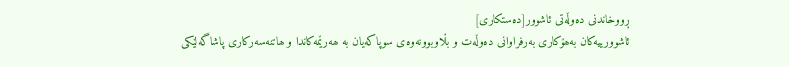ڕووخاندنی دەوڵەتی ئاشوور[دەستکاری]
ئاشوورییەکان بەھۆکاری بەرفراوانی دەوڵەت و بڵاوبوونەوەی سوپاکەیان بە ھەرێمەکاندا و ھاتنەسەرکاری پاشاگەلێکی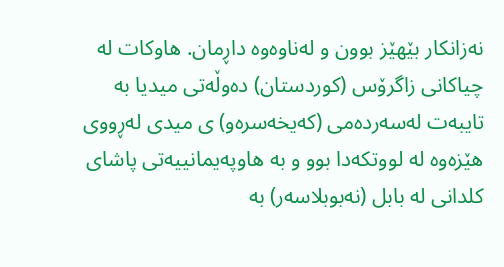نەزانکار بێھێز بوون و لەناوەوە داڕمان. ھاوکات لە چیاکانی زاگرۆس (کوردستان) دەوڵەتی میدیا بە تایبەت لەسەردەمی (کەیخەسرەو) ی میدی لەڕووی ھێزەوە لە لووتکەدا بوو و بە ھاوپەیمانییەتی پاشای کلدانی لە بابل (نەبوبلاسەر) بە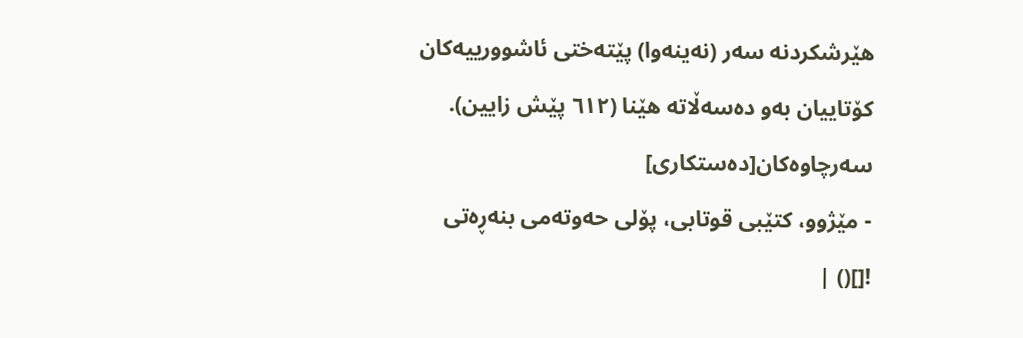ھێرشکردنە سەر (نەینەوا) پێتەختی ئاشوورییەکان کۆتاییان بەو دەسەڵاتە ھێنا (٦١٢ پێش زایین).
سەرچاوەکان[دەستکاری]
- مێژوو، کتێبی قوتابی، پۆلی حەوتەمی بنەڕەتی
![]() |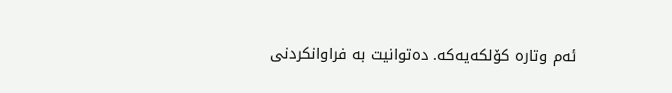ئەم وتارە کۆلکەیەکە. دەتوانیت بە فراوانکردنی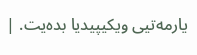یارمەتیی ویکیپیدیا بدەیت. |